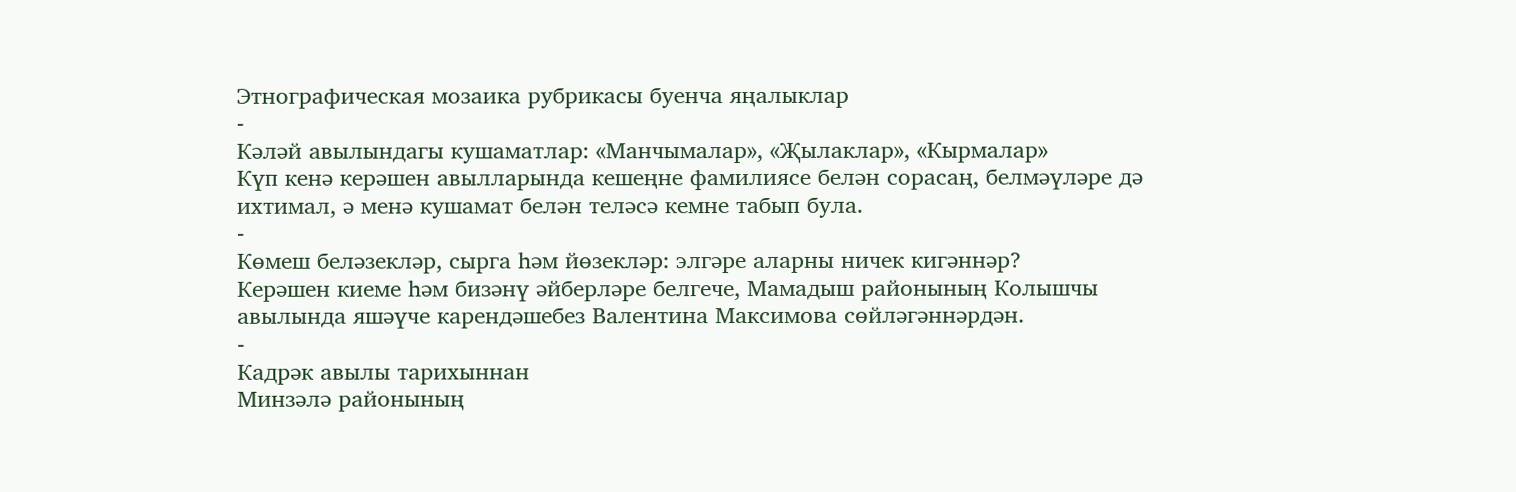Этнографическая мозаика рубрикасы буенча яңалыклар
-
Кәләй авылындагы кушаматлар: «Манчымалар», «Җылаклар», «Кырмалар»
Күп кенә керәшен авылларында кешеңне фамилиясе белән сорасаң, белмәүләре дә ихтимал, ә менә кушамат белән теләсә кемне табып була.
-
Көмеш беләзекләр, сырга һәм йөзекләр: элгәре аларны ничек кигәннәр?
Керәшен киеме һәм бизәнү әйберләре белгече, Мамадыш районының Колышчы авылында яшәүче карендәшебез Валентина Максимова сөйләгәннәрдән.
-
Кадрәк авылы тарихыннан
Минзәлә районының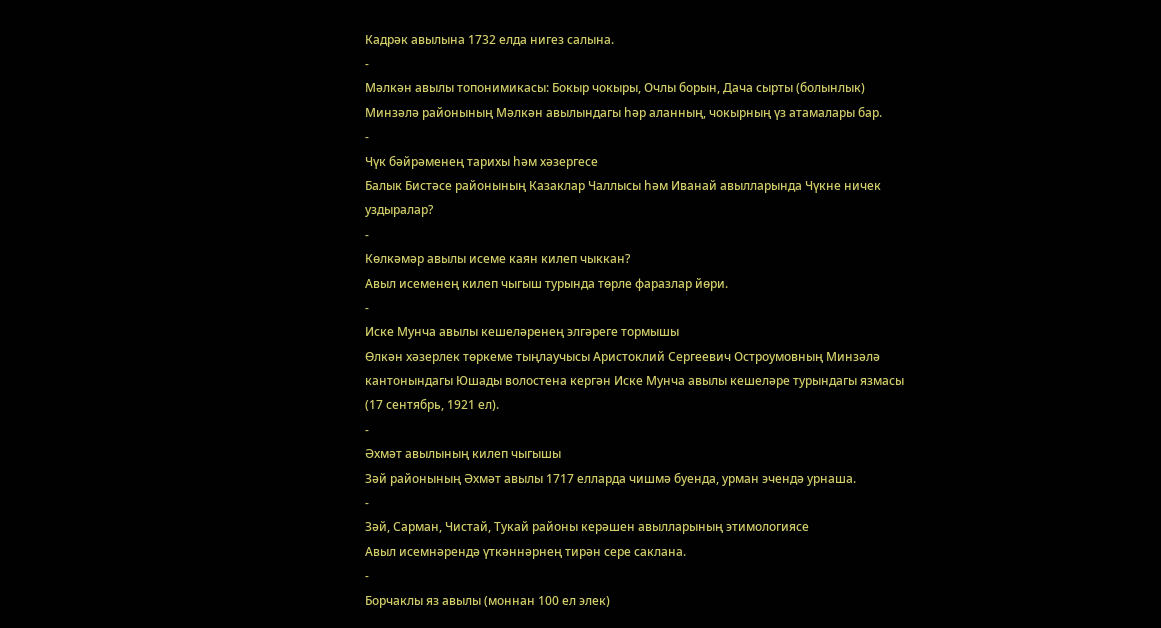Кадрәк авылына 1732 елда нигез салына.
-
Мәлкән авылы топонимикасы: Бокыр чокыры, Очлы борын, Дача сырты (болынлык)
Минзәлә районының Мәлкән авылындагы һәр аланның, чокырның үз атамалары бар.
-
Чүк бәйрәменең тарихы һәм хәзергесе
Балык Бистәсе районының Казаклар Чаллысы һәм Иванай авылларында Чүкне ничек уздыралар?
-
Көлкәмәр авылы исеме каян килеп чыккан?
Авыл исеменең килеп чыгыш турында төрле фаразлар йөри.
-
Иске Мунча авылы кешеләренең элгәреге тормышы
Өлкән хәзерлек төркеме тыңлаучысы Аристоклий Сергеевич Остроумовның Минзәлә кантонындагы Юшады волостена кергән Иске Мунча авылы кешеләре турындагы язмасы (17 сентябрь, 1921 ел).
-
Әхмәт авылының килеп чыгышы
Зәй районының Әхмәт авылы 1717 елларда чишмә буенда, урман эчендә урнаша.
-
Зәй, Сарман, Чистай, Тукай районы керәшен авылларының этимологиясе
Авыл исемнәрендә үткәннәрнең тирән сере саклана.
-
Борчаклы яз авылы (моннан 100 ел элек)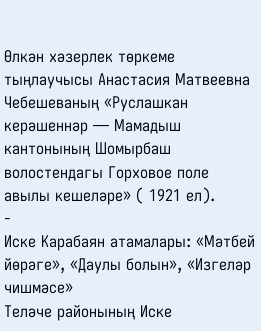Өлкән хәзерлек төркеме тыңлаучысы Анастасия Матвеевна Чебешеваның «Руслашкан керәшеннәр — Мамадыш кантонының Шомырбаш волостендагы Горховое поле авылы кешеләре» ( 1921 ел).
-
Иске Карабаян атамалары: «Мәтбей йөрәге», «Даулы болын», «Изгеләр чишмәсе»
Теләче районының Иске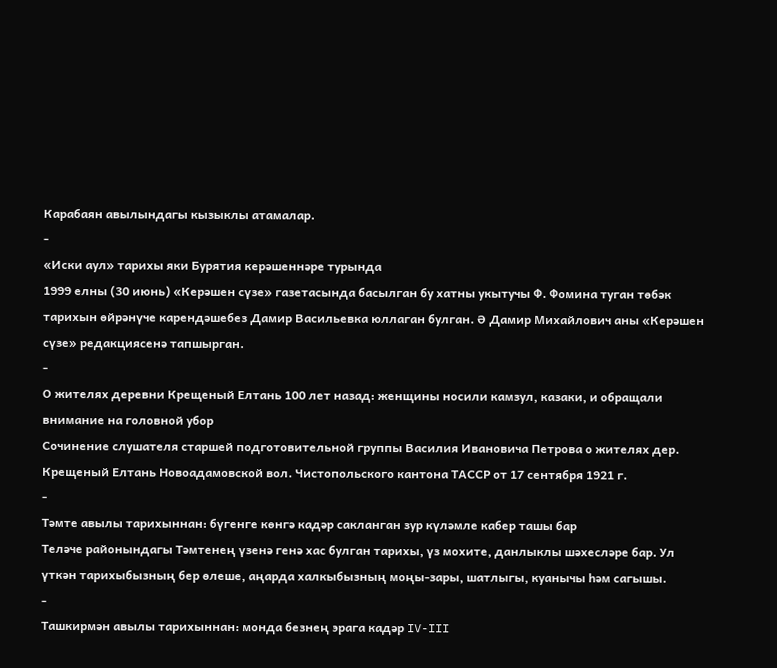Карабаян авылындагы кызыклы атамалар.
-
«Иски аул» тарихы яки Бурятия керәшеннәре турында
1999 елны (30 июнь) «Керәшен сүзе» газетасында басылган бу хатны укытучы Ф. Фомина туган төбәк тарихын өйрәнүче карендәшебез Дамир Васильевка юллаган булган. Ә Дамир Михайлович аны «Керәшен сүзе» редакциясенә тапшырган.
-
О жителях деревни Крещеный Елтань 100 лет назад: женщины носили камзул, казаки, и обращали внимание на головной убор
Сочинение слушателя старшей подготовительной группы Василия Ивановича Петрова о жителях дер. Крещеный Елтань Новоадамовской вол. Чистопольского кантона ТАССР от 17 сентября 1921 г.
-
Тәмте авылы тарихыннан: бүгенге көнгә кадәр сакланган зур күләмле кабер ташы бар
Теләче районындагы Тәмтенең үзенә генә хас булган тарихы, үз мохите, данлыклы шәхесләре бар. Ул үткән тарихыбызның бер өлеше, аңарда халкыбызның моңы-зары, шатлыгы, куанычы һәм сагышы.
-
Ташкирмән авылы тарихыннан: монда безнең эрага кадәр IV-III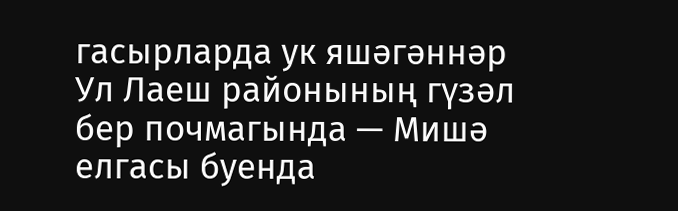гасырларда ук яшәгәннәр
Ул Лаеш районының гүзәл бер почмагында — Мишә елгасы буенда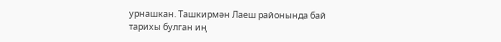урнашкан. Ташкирмән Лаеш районында бай тарихы булган иң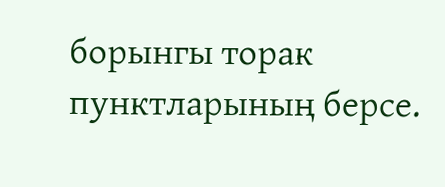борынгы торак пунктларының берсе.